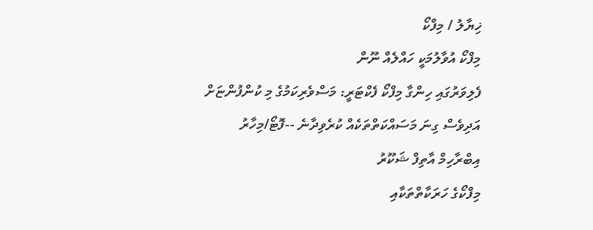ޚިޔާލު / މިފްކޯ
މިފްކޯ އުވާލުމަކީ ހައްލެއް ނޫން
ފެލިވަރުގައި ހިންގާ މިފްކޯ ފެކްޓަރީ: މަސްވެރިކަމުގެ މި ކުންފުންޏަށް އަދިވެސް ގިނަ މަސައްކަތްތަކެއް ކުރެވިދާނެ --ފޮޓޯ/މިހާރު
އިބްރާހިމް އާތިފް ޝަކޫރު
މިފްކޯގެ ހަރަކާތްތަކާއި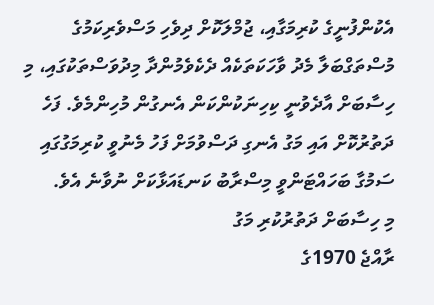އެކުންފުނީގެ ކުރިމަގާއި، ޖުމްލަކޮށް ދިވެހި މަސްވެރިކަމުގެ މުސްތަގްބަލާ މެދު ވާހަކަތަކެއް ދެކެވެމުންދާ މިދުވަސްތަކުގައި، މި ހިސާބަށް އާދެވުނީ ކިހިނަކުންކަން އެނގުން މުހިންމެވެ. ފަހެ ދަތުރުކޮށް އައި މަގު އެނގި ދަސްވުމަށް ފަހު މެނުވީ ކުރިމަގުގައި ސަމުގާ ބަހައްޓަންވީ މިސްރާބު ކަނޑައަޅާކަށް ނުވާނެ އެވެ.
މި ހިސާބަށް ދަތުރުކުރި މަގު
ރާއްޖެ 1970ގެ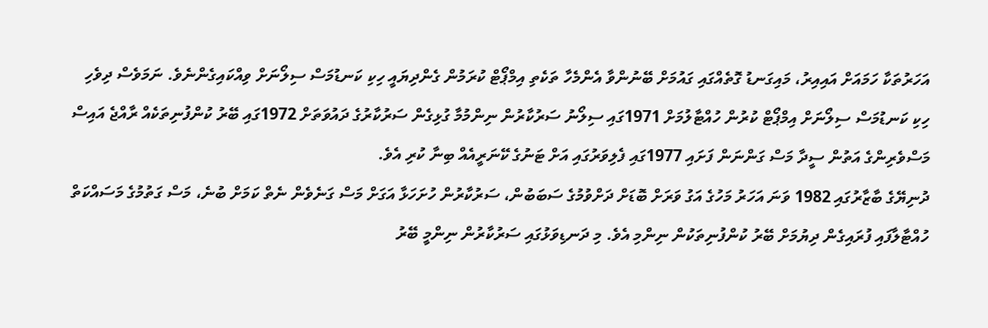އަހަރުތަކާ ހަމައަށް އައިއިރު، މައިގަނޑު ގޮތެއްގައި ގައުމަށް ބޭނުންވާ އެންމެހާ ތަކެތި އިމްޕޯޓް ކުރަމުން ގެންދިޔައީ ހިކި ކަނޑުމަސް ސިލޯނަށް ވިއްކައިގެންނެވެ. ނަމަވެސް ދިވެހި ހިކި ކަނޑުމަސް ސިލޯނަށް އިމްޕޯޓް ކުރުން ހުއްޓާލުމަށް 1971ގައި ސިލޯނު ސަރުކާރުން ނިންމުމާ ގުޅިގެން ސަރުކާރުގެ ދައުވަތަށް 1972ގައި ބޭރު ކުންފުނިތަކެއް ރާއްޖެ އައިސް މަސްވެރިންގެ އަތުން ސީދާ މަސް ގަންނަން ފަށައި 1977ގައި ފެލިވަރުގައި އަށް ޓަނުގެ ކޭނަރީއެއް ބިނާ ކުރި އެވެ.
ދުނިޔޭގެ ބާޒާރުގައި 1982 ވަނަ އަހަރު މަހުގެ އަގު ވަރަށް ބޮޑަށް ދަށްވުމުގެ ސަބަބުން، ސަރުކާރުން ހުށަހަޅާ އަގަށް މަސް ގަނެވެން ނެތް ކަމަށް ބުނެ، މަސް ގަތުމުގެ މަސައްކަތް ހުއްޓާލާފައި ފުރައިގެން ދިޔުމަށް ބޭރު ކުންފުނިތަކުން ނިންމި އެވެ. މި ދަނޑިވަޅުގައި ސަރުކާރުން ނިންމީ ބޭރު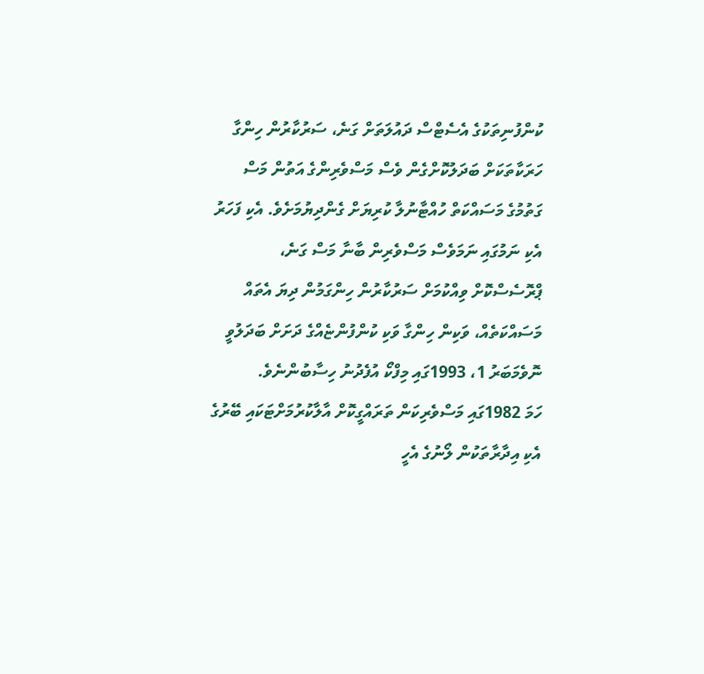ކުންފުނިތަކުގެ އެސެޓްސް ދައުލަތަށް ގަނެ، ސަރުކާރުން ހިންގާ ހަރަކާތަކަށް ބަދަލުކޮށްގެން ވެސް މަސްވެރިންގެ އަތުން މަސް ގަތުމުގެ މަސައްކަތް ހުއްޓާނުލާ ކުރިޔަށް ގެންދިޔުމަށެވެ. އެކި ފަހަރު އެކި ނަމުގައި ނަމަވެސް މަސްވެރިން ބާނާ މަސް ގަނެ، ޕްރޮސެސްކޮށް ވިއްކުމަށް ސަރުކާރުން ހިންގަމުން ދިޔަ އެތައް މަސައްކަތެއް، ވަކިން ހިންގާ ވަކި ކުންފުންޏެއްގެ ދަށަށް ބަދަލުވީ ނޮވެމަބަރު 1، 1993ގައި މިފްކޯ އުފެދުނު ހިސާބުންނެވެ.
ހަމަ 1982ގައި މަސްވެރިކަން ތަރައްގީކޮށް އާލާކުރުމަށްޓަކައި ބޭރުގެ އެކި އިދާރާތަކުން ލޯނުގެ އެހީ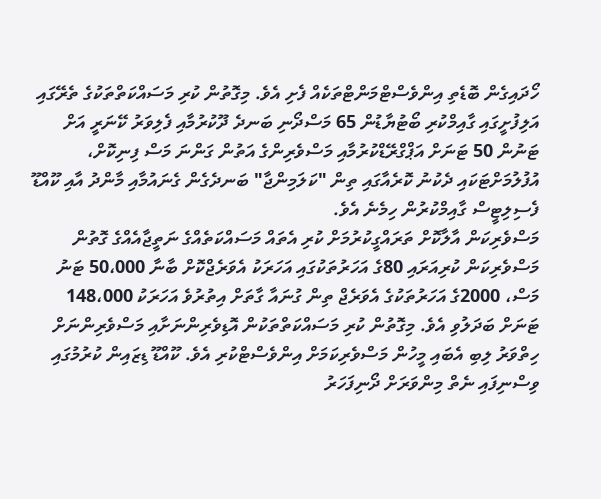ހޯދައިގެން ބޮޑެތި އިންވެސްޓްމަންޓްތަކެއް ފެށި އެވެ. މިގޮތުން ކުރި މަސައްކަތްތަކުގެ ތެރޭގައި އަލިފުށީގައި ގާއިމްކުރި ބޯޓުޔާޑުން 65 މަސްދޯނި ބަނދެ ދޫކުރުމާއި ފެލިވަރު ކޭނަރީ އަށް ޓަނުން 50 ޓަނަށް އަޕްގްރޭޑްކުރުމާއި މަސްވެރިންގެ އަތުން ގަންނަ މަސް ފިނިކޮށް، އުފުލުމަށްޓަކައި ދެކުނު ކޮރެއާގައި ތިން "ކަލަމިންޖާ" ބަނދެގެން ގެނައުމާއި މާންދު އާއި ކޫއްޑޫ ފެސިލިޓީސް ގާއިމްކުރުން ހިމެނެ އެވެ.
މަސްވެރިކަން އާލާކޮށް ތަރައްގީކުރުމަށް ކުރި އެތައް މަސައްކަތެއްގެ ނަތީޖާއެއްގެ ގޮތުން މަސްވެރިކަން ކުރިއަރައި 80ގެ އަހަރުތަކުގައި އަހަރަކު އެވަރެޖްކޮށް ބާނާ 50،000 ޓަނު މަސް، 2000ގެ އަހަރުތަކުގެ އެވަރެޖް ތިން ގުނައާ ގާތަށް އިތުރުވެ އަހަރަކު 148،000 ޓަނަށް ބަދަލުވި އެވެ. މިގޮތުން ކުރި މަސައްކަތްތަކުން އޮޑިވެރިންނަށާއި މަސްވެރިންނަށް ހިތްވަރު ލިބި އެބައި މީހުން މަސްވެރިކަމަށް އިންވެސްޓްކުރި އެވެ. ކޫއްޑޫ ޑިޒައިން ކުރުމުގައި ވިސްނިފައި ނެތް މިންވަރަށް ދޯނިފަހަރު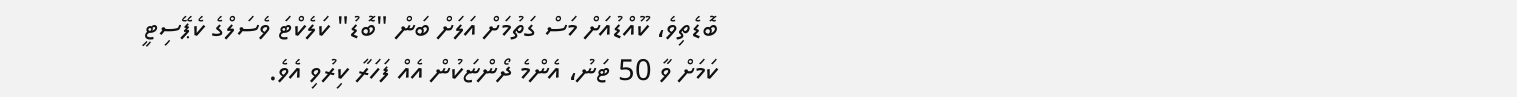ބޮޑެތިވެ، ކޫއްޑުއަށް މަސް ގަތުމަށް އަލަށް ބަން "ބޮޑު" ކަލެކްޓަ ވެސަލްގެ ކެޕޭސިޓީ ކަމަށް ވާ 50 ޓަނު، އެންމެ ދޯންޏަކުން އެއް ފަހަރާ ކިރުވި އެވެ.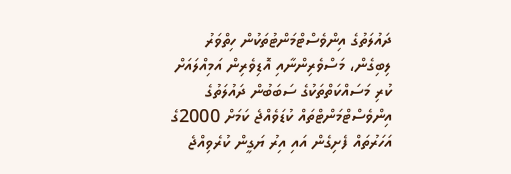ދައުލަތުގެ އިންވެސްޓްމަންޓުތަކުން ހިތްވަރު ލިބިގެން، މަސްވެރިންނާއި އޮޑިވެރިން އަމިއްލައަށް ކުރި މަސައްކަތްތަކުގެ ސަބަބުން ދައުލަތުގެ އިންވެސްޓްމަންޓްތައް ކުޑަވެއްޖެ ކަމަށް 2000ގެ އަހަރުތައް ފެށިގެން އައި އިރު ޔަގީން ކުރެވިއްޖެ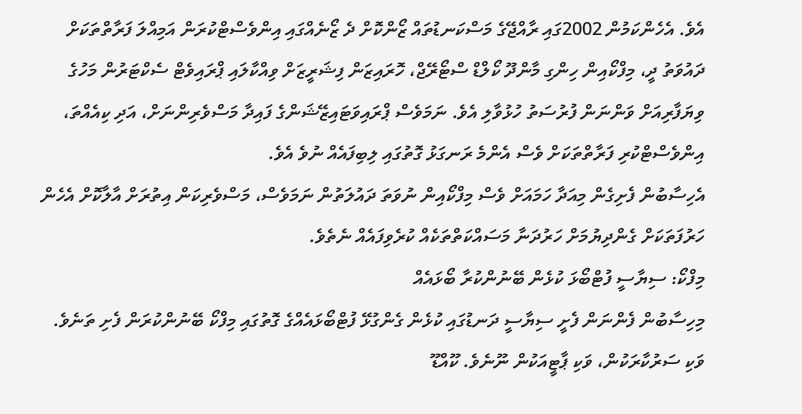އެވެ. އެހެންކަމުން 2002ގައި ރާއްޖޭގެ މަސްކަނޑުތައް ޒޯންކޮށް ދެ ޒޯނެއްގައި އިންވެސްޓްކުރަން އަމިއްލަ ފަރާތްތަކަށް ދައުވަތު ދީ، މިފްކޯއިން ހިންގި މާންދޫ ކޯލްޑް ސްޓޯރޭޖް، ހޮރައިޒަން ފިޝަރީޒަށް ވިއްކާލައި ޕްރައިވެޓް ސެކްޓަރުން މަހުގެ ވިޔަފާރިއަށް ވަންނަން ފުރުސަތު ހުޅުވާލި އެވެ. ނަމަވެސް ޕްރައިވަޓައިޒޭޝަންގެ ފައިދާ މަސްވެރިންނަށް، އަދި ކިއެއްތަ، އިންވެސްޓްކުރި ފަރާތްތަކަށް ވެސް އެންމެ ރަނގަޅު ގޮތުގައި ލިބިފައެއް ނުވެ އެވެ.
އެހިސާބުން ފެށިގެން މިއަދާ ހަމައަށް ވެސް މިފްކޯއިން ނުވަތަ ދައުލަތުން ނަމަވެސް، މަސްވެރިކަން އިތުރަށް އާލާކޮށް އެހެން ހަރުފަތަކަށް ގެންދިޔުމަށް ހަރުދަނާ މަސައްކަތްތަކެއް ކުރެވިފައެއް ނެތެވެ.
މިފްކޯ: ސިޔާސީ ފުޓްބޯޅަ ކުޅެން ބޭނުންކުރާ ބޯޅައެއް
މިހިސާބުން ފެންނަން ފެށީ ސިޔާސީ ދަނޑުގައި ކުޅެން ގެންގުޅޭ ފުޓްބޯޅައެއްގެ ގޮތުގައި މިފްކޯ ބޭނުންކުރަން ފެށި ތަނެވެ. ވަކި ސަރުކާރަކުން، ވަކި ޕާޓީއަކުން ނޫނެވެ. ކޫއްޑޫ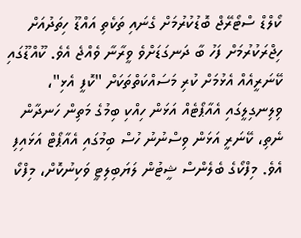ކޯލްޑް ސްޓޯރޭޖް ބޮޑުކުރުމަށް ގެނައި ތަކެތި އައްޑޫ ހިތަދުއަށް ހިޖްރަކުރުމަށް ފަހު ބާ ދަނގަޑަށްވެ ވީރާނާ ވެއްޖެ އެވެ. ކޫއްޑޫގައި ކޭނަރީއެއް އެޅުމަށް ކުރި މަސައްކަތްތަކަށް "ކޮފީ އެޅި"، ވިލިނގިލީގައި އެއާޕޯޓެއް އަޅަން ހިއްކި ބިމުގެ މަތިން ހަނދާން ނެތި، ކޭނަރީ އަޅަން ވިސްނުނު ހުސް ބިމުގައި އެއާޕޯޓް އަޅައިފި އެވެ. މިފްކޯގެ ބެލެންސް ޝީޓުން ލަޔަބިލިޓީ ވަކިނުކޮށް، މިފްކޯ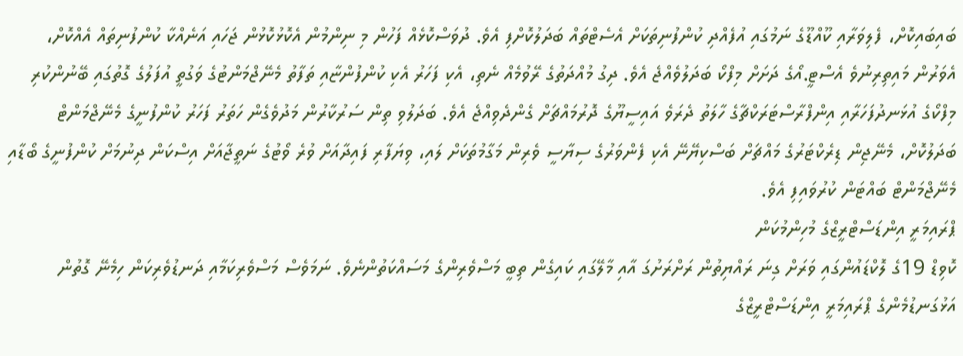ބައިބައިކޮށް، ފެލިވަރާއި ކޫއްޑޫގެ ނަމުގައި އުފެއްދި ކުންފުނިތަކަށް އެސެޓްތައް ބަދަލުކޮށްފި އެވެ. ދުވަސްކޮޅެއް ފަހުން މި ނިންމުން އެކޮޅުކޮޅުން ޖަހައި އަނެއްކާ ކުންފުނިތައް އެއްކޮށް، އެވަރުން މައިތިރިނުވެ އެސްޓީ.އޯގެ ދަށަށް މިފްކޯ ބަދަލުވެއްޖެ އެވެ. ދިގު މުއްދަތުގެ ރޭވުމެއް ނެތި، އެކި ފަހަރު އެކި ކުންފުންޏާއި ތަފާތު މެނޭޖްމަންޓުގެ ވަގުތީ އުފަލުގެ ގޮތުގައި ބޭނުންކުރި މިފްކޯގެ އުޅަނދުފަހަރާއި އިންފްރާސްޓަރަކްޗާގެ ހާލަތު ދެރަވެ އައިސީޔޫގެ ދޮރުމައްޗަށް ގެންދެވިއްޖެ އެވެ. ބަދަލުވި ތިން ސަރުކާރުން މަދުވެގެން ހަތަރު ފަހަރު ކުންފުނީގެ މެނޭޖްމަންޓް ބަދަލުކޮށް، މެނޭޖިން ޑިރެކްޓަރުގެ މައްޗަށް ބަސްކިޔޭނޭ އެކި ފެންވަރުގެ ސިޔާސީ ވެރިން މަގާމުތަކަށް ލައި، ވިޔަފާރި ފައިދާއަށް ވުރެ ވޯޓުގެ ނަތީޖާއަށް އިސްކަން ދިނުމަށް ކުންފުނީގެ ބޯޑާއި މެނޭޖްމަންޓް ބައްޓަން ކުރުވައިފި އެވެ.
ޕްރައިމަރީ އިންޑަސްޓްރީޒްގެ މުހިންމުކަން
ކޮވިޑް 19ގެ ލޮކްޑައުންގައި ވަރަށް ގިނަ ރައްޔިތުން ރަށްރަށުގަ އާއި މާލޭގައި ކައިގެން ތިބީ މަސްވެރިންގެ މަސައްކަތުންނެވެ. ނަމަވެސް މަސްވެރިކަމާއި ދަނޑުވެރިކަން ހިމެނޭ ގޮތުން އަޅުގަނޑުމެންގެ ޕްރައިމަރީ އިންޑަސްޓްރީޒްގެ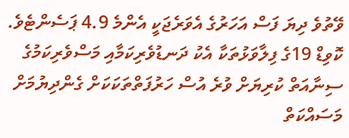ވޭތުވެ ދިޔަ ފަސް އަހަރުގެ އެވަރެޖަކީ އެންމެ 4.9 ޕަސެންޓެވެ. ކޮވިޑް 19ގެ ފިލާވަޅުތަކާ އެކު ދަނޑުވެރިކަމާއި މަސްވެރިކަމުގެ ސިނާއަތް ކުރިޔަށް ވުރެ އުސް ހަރުފަތްތަކަކަށް ގެންދިޔުމަށް މަސައްކަތް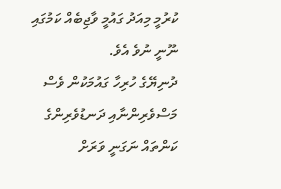ކުރުމީ މިއަދު ގައުމީ ވާޖިބެއް ކަމުގައި ނޫނީ ނުވެ އެވެ.
ދުނިޔޭގެ ހުރިހާ ގައުމަކުން ވެސް މަސްވެރިންނާއި ދަނޑުވެރިންގެ ކަންތައް ނަގަނީ ވަރަށް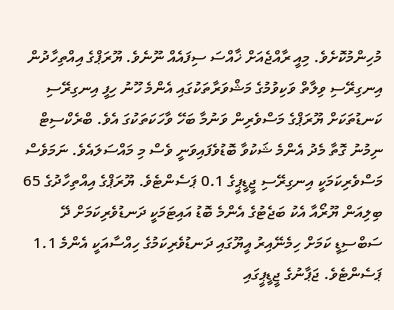މުހިންމުކޮށެވެ. މިއީ ރާއްޖެއަށް ޚާއްސަ ސިފައެއް ނޫނެވެ. ޔޫރަޕްގެ އިއްތިހާދުން އިނގިރޭސި ވިލާތް ވަކިވުމުގެ މަޝްވަރާތަކުގައި އެންމެ ހޫނު ހިފީ އިނގިރޭސި ކަނޑުތަކަށް ޔޫރަޕްގެ މަސްވެރިން ވަނުމާ ބަހޭ ވާހަކަތަކުގަ އެވެ. ބްރެކްސިޓް ނިމުނު ގޮތާ މެދު އެންމެ ޝަކުވާ ބޮޑުވެފައިވަނީ ވެސް މި މައްސަލައެވެ. ނަމަވެސް މަސްވެރިކަމަކީ އިނގިރޭސި ޖީޑީޕީގެ 0.1 ޕަސެންޓެވެ. ޔޫރަޕްގެ އިއްތިހާދުގެ 65 ބިލިއަން ޔޫރޯއާ އެކު ބަޖެޓުގެ އެންމެ ބޮޑު އައިޓަމަކީ ދަނޑުވެރިކަމަށް ދޭ ސަބްސިޑީ ކަމަށް ހިމެނޭއިރު އީޔޫގައި ދަނޑުވެރިކަމުގެ ހިއްސާއަކީ އެންމެ 1.1 ޕަސެންޓެވެ. ޖަޕާނުގެ ޖީޑީޕީގައި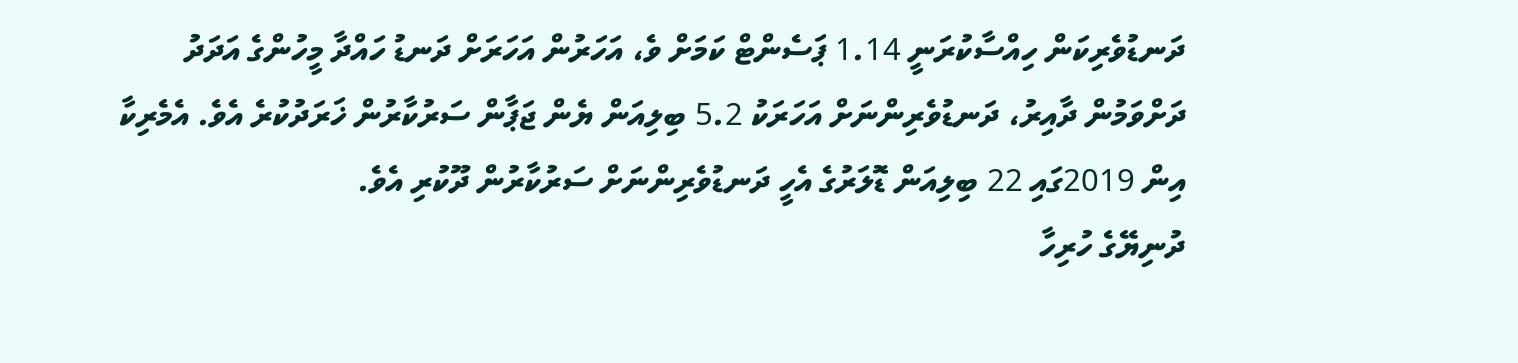ދަނޑުވެރިކަން ހިއްސާކުރަނީ 1.14 ޕަސެންޓް ކަމަށް ވެ، އަހަރުން އަހަރަށް ދަނޑު ހައްދާ މީހުންގެ އަދަދު ދަށްވަމުން ދާއިރު، ދަނޑުވެރިންނަށް އަހަރަކު 5.2 ބިލިއަން ޔެން ޖަޕާން ސަރުކާރުން ޚަރަދުކުރެ އެވެ. އެމެރިކާ އިން 2019ގައި 22 ބިލިއަން ޑޮލަރުގެ އެހީ ދަނޑުވެރިންނަށް ސަރުކާރުން ދޫކުރި އެވެ.
ދުނިޔޭގެ ހުރިހާ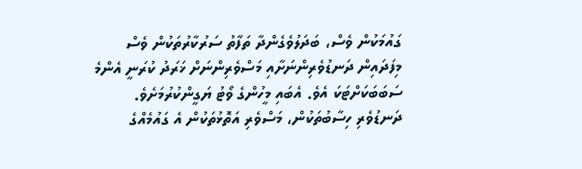ގައުމަކުން ވެސް، ބަދަލުވެގެންދާ ތަފާތު ސަރުކާރުތަކުން ވެސް މިފަދައިން ދަނޑުވެރިންނަށާއި މަސްވެރިންނަށް ޚަރަދު ކުރަނީ އެންމެ ސަބަބަކަށްޓަކަ އެވެ. އެބައި މީހުންގެ ވޯޓު ޔަގީންކުރުމަށެވެ. ދަނޑުވެރި ހިސާބުތަކުން، މަސްވެރި އަތޮޅުތަކުން އެ ގައުމެއްގެ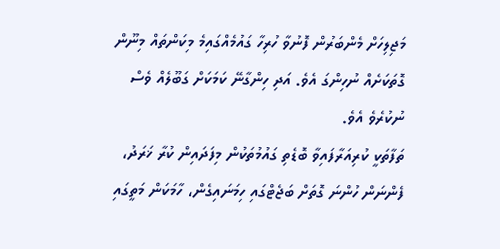މަޖިލިހަށް މެންބަރުން ފޮނުވާ ހުރިހާ ގައުމެއްގައިމެ މިކަންތައް މިނޫން ގޮތަކަށެއް ނުހިންގަ އެވެ. އަދި ހިންގާނޭ ކަމަކަށް ގަބޫލެއް ވެސް ނުކުރެވެ އެވެ.
ތަފާތަކީ ކުރިއަރާފައިވާ ބޮޑެތި ގައުމުތަކުން މިފަދައިން ކުރާ ޚަރަދު، ފެންނަން ހުންނަ ގޮތަށް ބަޖެޓްގައި ހިމަނައިގެން، ހާމަކަން މަތީގައި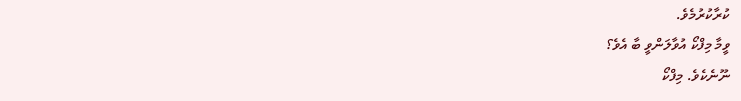ކުރާކުރުމެވެ.
ވީމާ މިފްކޯ އުވާލަންވީ ބާ އެވެ؟
ނޫނެކެވެ. މިފްކޯ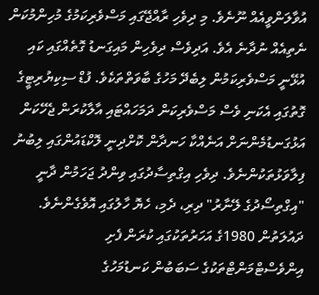އުވާލަންވީއެއް ނޫނެވެ. މި ދިވެހި ރާއްޖޭގައި މަސްވެރިކަމުގެ މުހިންމުކަން ނެތިއެއް ނުދާނެ އެވެ. އަދިވެސް ދިވެހިން މައިގަނޑު ގޮތެއްގައި ކައި އުޅޭނީ މަސްވެރިކަމުން ލިބެދޭ މަހުގެ ބާވަތްތަކެވެ. ފުޑް ސިކިޔުރިޓީގެ ގޮތުގައި އެކަނި ވެސް މަސްވެރިކަން ދަމަހައްޓައި އާލާކުރަން ޖެހޭކަން އަޅުގަނޑުމެންނަށް އަނެއްކާ ހަނދާން ކޮށްދިނީ ލޮކްޑައުންގައި ލިބުނު ފިލާވަޅުތަކުންނެވެ. ދިވެހި އިގްތިސާދުގައި ވިންދު ޖަހަމުން ދާނީ "އިގްތިސޯދުގެ ލޭނާރު" ދިރި، ދެމި، ހެޔޮ ހާލުގައި އޮވެގެންނެވެ. ދައުލަތުން 1980ގެ އަހަރުތަކުގައި ކުރަން ފެށި އިންވެސްޓްމަންޓްތަކުގެ ސަބަބުން ކަނޑުމަހުގެ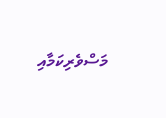މަސްވެރިކަމާއި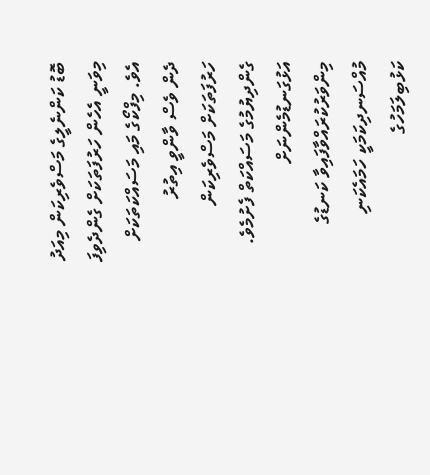ބޮޑު ކަންނެލީގެ މަސްވެރިކަން މިއަދު މިވަނީ އެހެން ހަރުފަތަކަށް ގެންދެވިފަ އެވެ. މިފްކޯގެ މައި މަސައްކަތަކަށް ދެން ވެސް ވާންވީ އިތުރު ހަރުފަތަކަށް މަސްވެރިކަން ގެންދިޔުމުގެ މަސައްކަތް ފެށުމެވެ.
އަޅުގަނޑުމެންނަށް މިންވަރުކުރައްވާފައިވާ ކަނޑުގެ މުއްސަނދިކަމަކީ ހަމައެކަނި ކަޅުބިލަމަހުގެ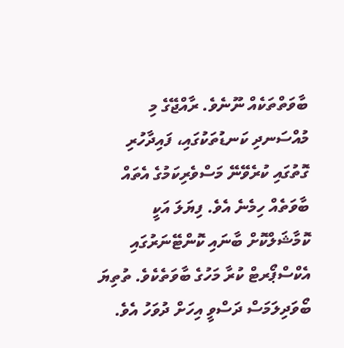ބާވަތްތަކެއް ނޫނެވެ. ރާއްޖޭގެ މި މުއްސަނދި ކަނޑުތަކުގައި، ފައިދާހުރި ގޮތުގައި ކުރެވޭނޭ މަސްވެރިކަމުގެ އެތައް ބާވަތެއް ހިމެނެ އެވެ. ފިޔަލަ އަކީ ކޮމާޝަލްކޮށް ބާނައި ކޮންޓޭނަރުގައި އެކްސްޕޯރޓް ކުރާ މަހުގެ ބާވަތެކެވެ. ތުތިޔަ ބޯވަދިލަމަސް ދަސްވީ އިހަށް ދުވަހު އެވެ.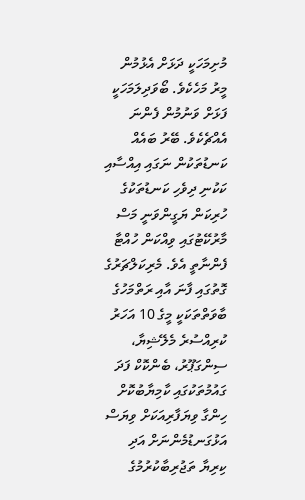މުށިމަހަކީ ދަޅަށް އެޅުމުން މީރު މަހެކެވެ. ބޯވަދިލަމަހަކީ ފަޅަށް ވަނުމުން ފެންނަ އެއްޗެކެވެ. ބޭރު ބައެއް ކަނޑުތަކުން ނަގައި އިއްސާއި ކަކުނި ދިވެހި ކަނޑުތަކުގެ ހުރިކަން ޔަގީންވަނީ މަސް މާރުކޭޓުގައި ވިއްކަން ހުއްޓާ ފެންނާތީ އެވެ. މެރިކަލްޗަރުގެ ގޮތުގައި ފާނަ އާއި ރަތްމަހުގެ ބާވަތްތަކަކީ މީގެ 10 އަހަރު ކުރިއްސުރެ މެލޭޝިޔާ، ސިންގަޕޫރު، ބެންކޮކް ފަދަ ގައުމުތަކުގައި ކާމިޔާބުކޮށް ހިންގާ ވިޔަފާރިއަކަށް ވިޔަސް އަޅުގަނޑުމެންނަށް އަދި ކިރިޔާ ތަޖުރިބާކުރުމުގެ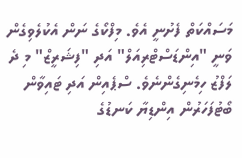މަސައްކަތް ފެށުނީ އެވެ. މިފްކޯގެ ނަން އެކުލެވިގެން ވަނީ "އިންޑަސްޓްރިއަލް" އަދި "ފިޝަރީޒް" މި ދެ ލަފްޒު ހިމެނިގެންނެވެ. ސްޕެއިން އަދި ޓައިވާން ބޯޓުފަހަރުން އިންޑިޔާ ކަނޑުގެ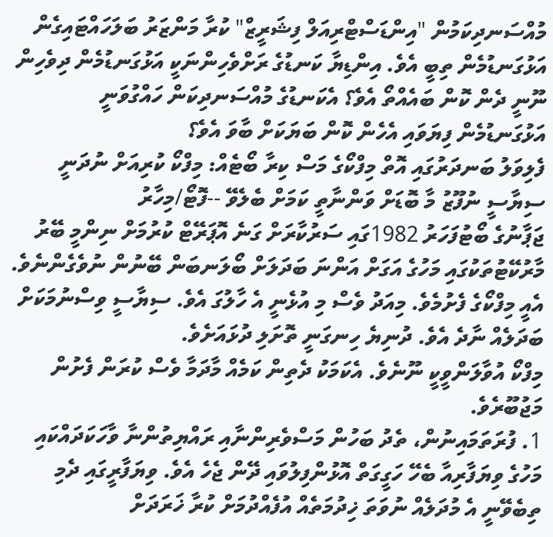މުއްސަނދިކަމުން "އިންޑަސްޓްރިއަލް ފިޝަރީޒް" ކުރާ މަންޒަރު ބަލަހައްޓައިގެން އަޅުގަނޑުމެން ތިބީ އެވެ. އިންޑިޔާ ކަނޑުގެ ރަށްވެހިންނަކީ އަޅުގަނޑުމެން ދިވެހިން ނޫނީ ދެން ކޮން ބައެއްތޯ އެވެ؟ އެކަނޑުގެ މުއްސަނދިކަން ހައްގުވަނީ އަޅުގަނޑުމެން ފިޔަވައި އެހެން ކޮން ބަޔަކަށް ބާވަ އެވެ؟
ފެލިވަލު ބަނދަރުގައި އޮތް މިފްކޯގެ މަސް ކިރާ ބޯޓެއް: މިފްކޯ ކުރިއަށް ނުދަނީ ސިޔާސީ ނުފޫޒު މާ ބޮޑަށް ވަންނާތީ ކަމަށް ބެލެވޭ --ފޮޓޯ/މިހާރު
ޖަޕާނުގެ ބޯޓުފަހަރު 1982ގައި ސަރުކާރަށް ގަނެ އޮޕަރޭޓް ކުރުމަށް ނިންމީ ބޭރު މާރުކޭޓުތަކުގައި މަހުގެ އަގަށް އަންނަ ބަދަލަށް ބޯލަނބަން ބޭނުން ނުވެގެންނެވެ. އެއީ މިފްކޯގެ ފެށުމެވެ. މިއަދު ވެސް މި އުޅެނީ އެ ހާލުގަ އެވެ. ސިޔާސީ ވިސްނުމަކަށް ބަދަލެއް ނާދެ އެވެ. ދުނިޔެ ހިނގަނީ ތޮށަލި ދުޅައަށެވެ.
މިފްކޯ އުވާލަންވީކީ ނޫނެވެ. އެކަމަކު ދެތިން ކަމެއް މާދަމާ ވެސް ކުރަން ފެށުން މަޖުބޫރެވެ.
1. ފުރަތަމައިނުން، ތެދު ބަހުން މަސްވެރިންނާއި ރައްޔިތުންނާ ވާހަކަދައްކައި މަހުގެ ވިޔަފާރިއާ ބެހޭ ހަގީގަތް އޮޅުންފިލުވައި ދޭން ޖެހެ އެވެ. ވިޔަފާރީގައި ދެމި ތިބެވޭނީ އެ މުދަލެއް ނުވަތަ ޚިދުމަތެއް އުފެއްދުމަށް ކުރާ ޚަރަދަށް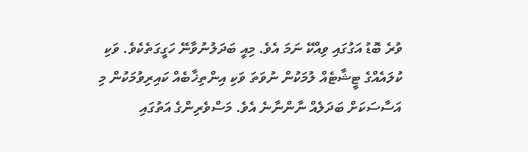ވުރެ ބޮޑު އަގުގައި ވިއްކޭ ނަމަ އެވެ. މިއީ ބަދަލުނުވާނޭ ހަގީގަތެކެވެ. ވަކި ކުލައެއްގެ ޓީޝާޓެއް ލުމަކުން ނުވަތަ ވަކި އިންތިޚާބެއް ކައިރިވުމަކުން މި އަސާސަކަށް ބަދަލެއް ނާންނާނެ އެވެ. މަސްވެރިންގެ އަތުގައި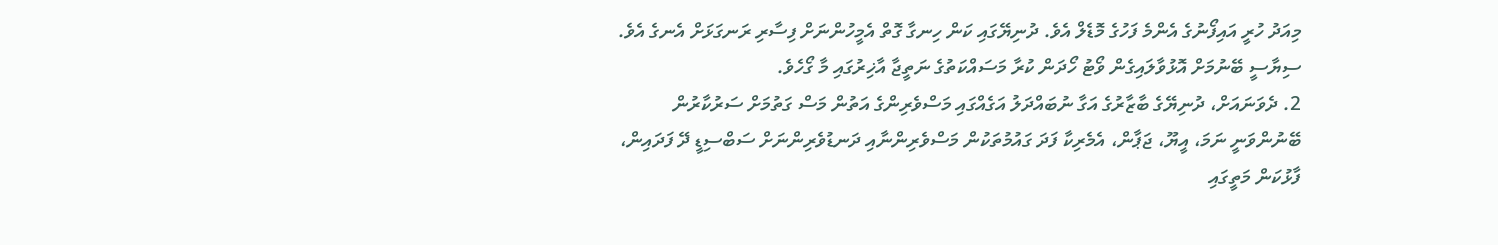މިއަދު ހުރީ އައިފޯނުގެ އެންމެ ފަހުގެ މޮޑެލް އެވެ. ދުނިޔޭގައި ކަން ހިނގާ ގޮތް އެމީހުންނަށް ފިސާރި ރަނގަޅަށް އެނގެ އެވެ. ސިޔާސީ ބޭނުމަށް އޮޅުވާލައިގެން ވޯޓު ހޯދަން ކުރާ މަސައްކަތުގެ ނަތީޖާ އާޚިރުގައި މާ ގޯހެވެ.
2. ދެވަނައަށް، ދުނިޔޭގެ ބާޒާރުގެ އަގާ ނުބައްދަލު އަގެއްގައި މަސްވެރިންގެ އަތުން މަސް ގަތުމަށް ސަރުކާރުން ބޭނުންވަނީ ނަމަ، އީޔޫ، ޖަޕާން، އެމެރިކާ ފަދަ ގައުމުތަކުން މަސްވެރިންނާއި ދަނޑުވެރިންނަށް ސަބްސިޑީ ދޭ ފަދައިން، ފާޅުކަން މަތީގައި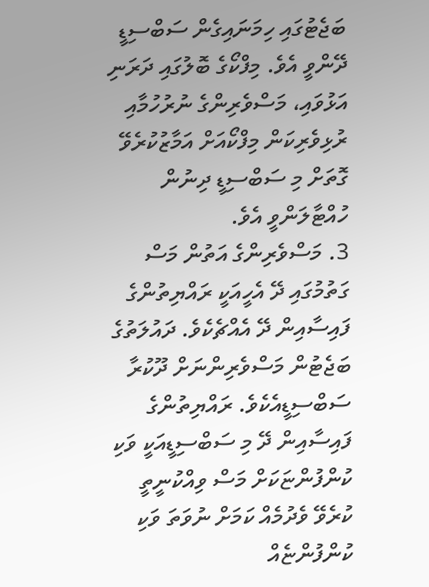ބަޖެޓުގައި ހިމަނައިގެން ސަބްސިޑީ ދޭންވީ އެވެ. މިފްކޯގެ ބޮލުގައި ދަރަނި އަޅުވައި، މަސްވެރިންގެ ނުރުހުމާއި ރުޅިވެރިކަން މިފްކޯއަށް އަމާޒުކުރެވޭ ގޮތަށް މި ސަބްސިޑީ ދިނުން ހުއްޓާލަންވީ އެވެ.
3. މަސްވެރިންގެ އަތުން މަސް ގަތުމުގައި ދޭ އެހީއަކީ ރައްޔިތުންގެ ފައިސާއިން ދޭ އެއްޗެކެވެ. ދައުލަތުގެ ބަޖެޓުން މަސްވެރިންނަށް ދޫކުރާ ސަބްސިޑީއެކެވެ. ރައްޔިތުންގެ ފައިސާއިން ދޭ މި ސަބްސިޑީއަކީ ވަކި ކުންފުންޏަކަށް މަސް ވިއްކުނީތީ ކުރެވޭ ވެދުމެއް ކަމަށް ނުވަތަ ވަކި ކުންފުންޏެއް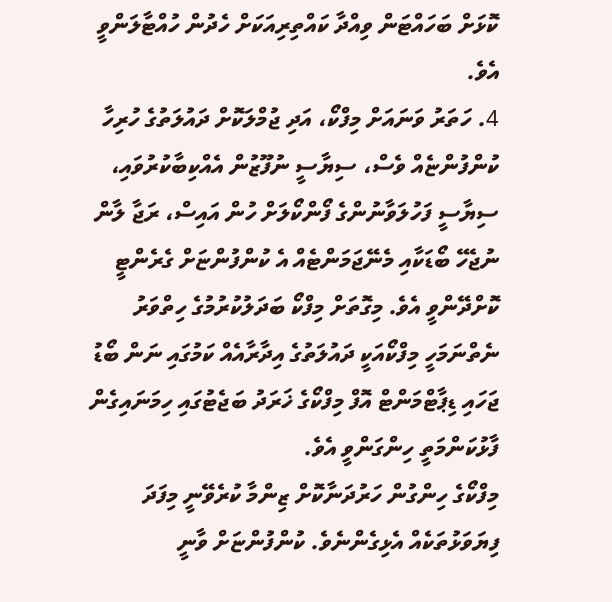ކޮޅަށް ބަހައްޓަން ވިއްދާ ކައްތިރިއަކަށް ހެދުން ހުއްޓާލަންވީ އެވެ.
4. ހަތަރު ވަނައަށް މިފްކޯ، އަދި ޖުމްލަކޮށް ދައުލަތުގެ ހުރިހާ ކުންފުންޏެއް ވެސް، ސިޔާސީ ނުފޫޒުން އެއްކިބާކުރުވައި، ސިޔާސީ ފަހުލަވާނުންގެ ފޯންކޯލަށް ހުން އައިސް، ރަޖާ ލާން ނުޖެހޭ ބޯޑަކާއި މެނޭޖަމަންޓެއް އެ ކުންފުންޏަށް ގެރެންޓީ ކޮށްދޭންވީ އެވެ. މިގޮތަށް މިފްކޯ ބަދަލުކުރުމުގެ ހިތްވަރު ނެތްނަމަހީ މިފްކޯއަކީ ދައުލަތުގެ އިދާރާއެއް ކަމުގައި ނަން ބޯޑު ޖަހައި ޑިޕާޓްމަންޓް އޮފް މިފްކޯގެ ޚަރަދު ބަޖެޓުގައި ހިމަނައިގެން ފާޅުކަންމަތީ ހިންގަންވީ އެވެ.
މިފްކޯގެ ހިންގުން ހަރުދަނާކޮށް ޒިންމާ ކުރެވޭނީ މިފަދަ ފިޔަވަޅުތަކެއް އެޅިގެންނެވެ. ކުންފުންޏަށް ވާނީ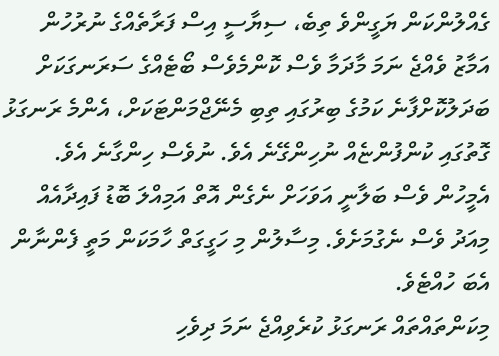ގެއްލުންކަން ޔަގީންވެ ތިބެ، ސިޔާސީ އިސް ފަރާތެއްގެ ނުރުހުން އަމާޒު ވެއްޖެ ނަމަ މާދަމާ ވެސް ކޮންމެވެސް ބޯޓެއްގެ ސަރަނގަކަށް ބަދަލުކޮށްފާނެ ކަމުގެ ބިރުގައި ތިބި މެނޭޖްމަންޓަކަށް، އެންމެ ރަނގަޅު ގޮތުގައި ކުންފުންޏެއް ނުހިންގޭނެ އެވެ. ނުވެސް ހިންގާނެ އެވެ. އެމީހުން ވެސް ބަލާނީ އަވަހަށް ނެގެން އޮތް އަމިއްލަ ބޮޑު ފައިދާއެއް މިއަދު ވެސް ނެގުމަށެވެ. މިސާލުން މި ހަގީގަތް ހާމަކަން މަތީ ފެންނާން އެބަ ހުއްޓެވެ.
މިކަންތައްތައް ރަނގަޅު ކުރެވިއްޖެ ނަމަ ދިވެހި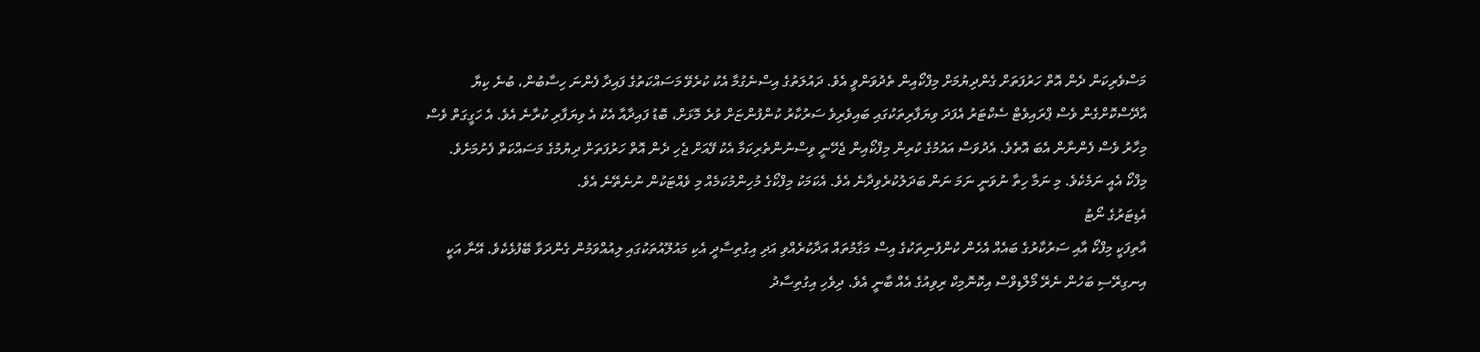މަސްވެރިކަން ދެން އޮތް ހަރުފަތަށް ގެންދިޔުމަށް މިފްކޯއިން ތެދުވަންވީ އެވެ. ދައުލަތުގެ އިސްނެގުމާ އެކު ކުރެވޭ މަސައްކަތުގެ ފައިދާ ފެންނަ ހިސާބުން، ބުނެ ކިޔާ އާދޭސްކޮށްގެން ވެސް ޕްރައިވެޓް ސެކްޓަރު އެފަދަ ވިޔަފާރިތަކުގައި ބައިވެރިވެ ސަރުކާރު ކުންފުންޏަށް ވުރެ މޮޅަށް، ބޮޑު ފައިދާއާ އެކު އެ ވިޔަފާރި ކުރާނެ އެވެ. އެ ހަގީގަތް ވެސް މިހާރު ވެސް ފެންނާން އެބަ އޮތެވެ. އެދުވަސް އައުމުގެ ކުރިން މިފްކޯއިން ޖެހޭނީ ވިސްނުންތެރިކަމާ އެކު ފޭއަށް ޖެހި ދެން އޮތް ހަރުފަތަށް ދިޔުމުގެ މަސައްކަތް ފެށުމަށެވެ.
މިފްކޯ އެއީ ނަމެކެވެ. މި ނަމާ ހިތާ ނުވަނީ ނަމަ ނަން ބަދަލުކުރެވިދާނެ އެވެ. އެކަމަކު މިފްކޯގެ މުހިންމުކަމެއް މި ވެއްޓަކުން ނުނެތޭނެ އެވެ.
އެޑިޓަރުގެ ނޯޓު
އާތިފަކީ މިފްކޯ އާއި ސަރުކާރުގެ ބައެއް އެހެން ކުންފުނިތަކުގެ އިސް މަގާމުތައް އަދާކުރެއްވި އަދި އިގުތިސާދީ އެކި މައުލޫއުތަކުގައި ލިއުއްވަމުން ގެންދަވާ ބޭފުޅެކެވެ. އޭނާ އަކީ އިނގިރޭސި ބަހުން ނެރޭ މޯލްޑިވްސް އިކޮނޮމިކް ރިވިއުގެ އެއް ބާނީ އެވެ. ދިވެހި އިގުތިސާދު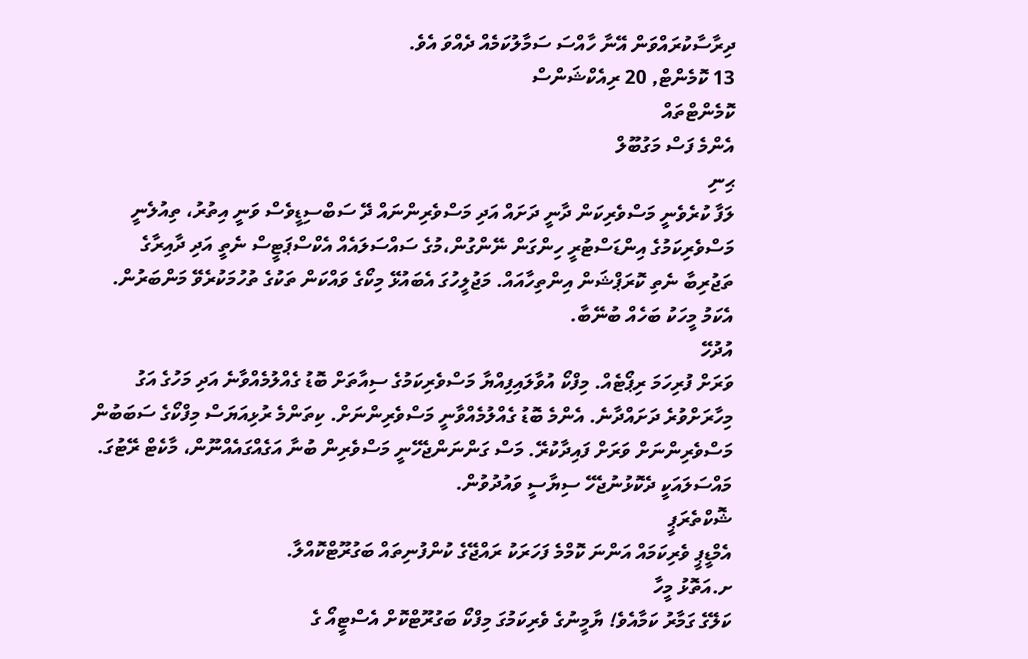ދިރާސާކުރައްވަން އޭނާ ހާއްސަ ސަމާލުކަމެއް ދެއްވަ އެވެ.
13 ކޮމެންޓް, 20 ރިއެކްޝަންސް
ކޮމެންޓްތައް
އެންމެ ފަސް މަގުބޫލް
ޙިނި
ލަފާ ކުރެވެނީ މަސްވެރިކަން ދާނީ ދަށައް އަދި މަސްވެރިންނައް ދޭ ސަބްސިޑީވެސް ވަނީ އިތުރު، ތިއުލެނީ މަސްވެރިކަމުގެ އިންޑަސްޓުރީ ހިންގަން ނޭންގުން،މުގެ ސައްސަލައެއް އެކްސްޕަޓީސް ނެތީ އަދި ދާއިރާގެ ތަޖުރިބާ ނެތި ކޮރަޕްޝަން އިންތިހާއައް. މަޖުލީހުގަ އެބައުޅޭ މިކޯގެ ވައްކަން ތަކުގެ ތުހުމަކުރެވޭ މަންބަރުން. އެކަމު މީހަކު ބަހެއް ބުނޭބާ.
އުދުހޭ
ވަރަށް ފުރިހަމަ ރިޕޯޓެއް. މިފްކޯ އުވާލައިފިއްޔާ މަސްވެރިކަމުގެ ސިއާތަށް ބޮޑު ގެއްލުމެއްވާނެ އަދި މަހުގެ އަގު މިހާރަށްވުރެ ދަށައްދާނެ. އެންމެ ބޮޑު ގެއްލުމެއްވާނީ މަސްވެރިންނަށް. ކިތަންމެ ރުޅިއަޔަސް މިފްކޯގެ ސަބަބުން މަސްވެރިންނަށް ވަރަށް ފައިދާކުރޭ. މަސް ގަންނަންޖެހޭނީ މަސްވެރިން ބުނާ އަގެއްގައެއްނޫން، މާކެޓް ރޭޓުގަ. މައްސަލައަކީ ދެކޮޅުނުޖެހޭ ސިޔާސީ ވައުދުވުން.
ޝޮކްތެރަޕީ
އެމްޑީޕީ ވެރިކަމައް އަންނަ ކޮމްމެ ފަހަރަކު ރައްޖޭގެ ކުންފުނިތައް ބަގުރޫޓްކޮއްލާ.
ށ.އަތޮޅު މީހާ
ކަލޭގެ ގަމާރު ކަމާއެވެ! ޔާމީނުގެ ވެރިކަމުގަ މިފްކޯ ބަގުރޫޓްކޮށް އެސްޓީއޯ ގެ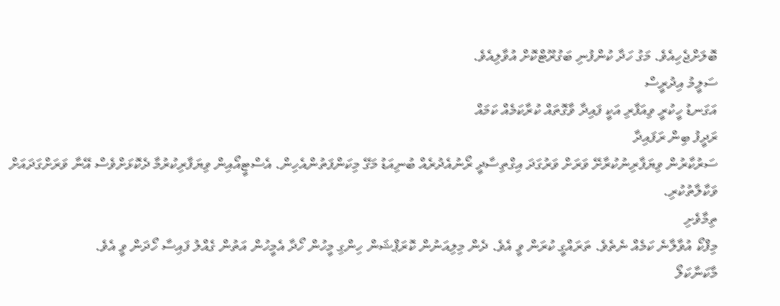ބޮލަށްޖެހިއެވެ. މަގު ހަދާ ކުންފުނި ބަގުރޫޓްކޮށް އުވާލިއެވެ.
ސަލީމު އިދުރީސް
އަގަނޑު ހީކުރީ ވިއަފާރި އަކީ ފައިދާ ވާގޮތައް ކުރާކަމެއް ކަމައް
ރަދީފު ބިން ރަފައިދާ
ސަރުކާރުން ވިޔަފާރިނުކުރާށޭ ވަރަށް ވަރުގަދަ އިގްތިސާދީ ރޯނުއެދުރެއް ބުނިއަޑު މަގޭ މިކަންފަތުންއެހިން. އެސްޓީއޯއިން ވިޔަފާރިކުރުމާ ދެކޮޅަށްވެސް އޭނާ ވަރަށްގަދައަށް ވަކާލާތުކުރި.
ތިމާވެށި
މިފްކޯ އުވާލާނެ ކަމެއް ނެތެވެ. ތަރައްގީ ކުރަން ވީ އެވެ. ދެން މިލިއަނުން ކޮރަޕްޝަން ހިންގި މީހުން ހޯދާ އެމީހުން އަތުން ގެއްލު ފައިސާ ހޯދަން ވީ އެވެ.
މާކަނާކަލޯ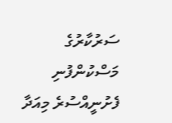ސަރުކާރުގެ މަސްކުންފުނި ފެށުނީއްސުރެ މިއަދާ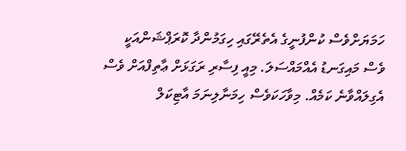ހަމަޔަށްވެސް ކުންފުނީގެ އެތެރޭގައި ހިގަމުންދާ ކޮރަޕްޝަންއަކީ ވެސް މައިގަނޑު އެއްމައްސަލަ. މިއީ ފިސާރި ރަގަޅަށް ޢާތިފްއަށް ވެސް އެގިލައްވާނެ ކަމެއް. މިވާހަކަވެސް ހިމަނާލިނަމަ އާޓިކަލް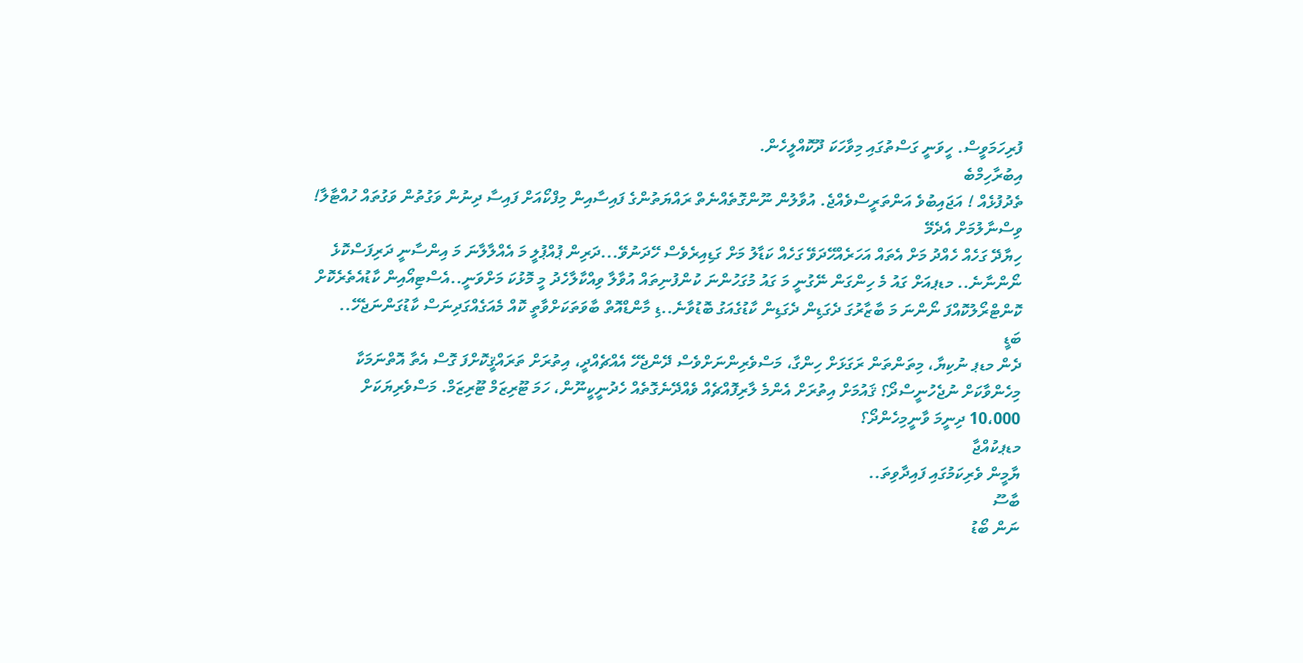ފުރިހަމަވީސް. ހީވަނީ ގަސްތުގައި މިވާހަކަ ދޫކޮއްލީހެން.
އިބުރާހިމްބެ
ތެދުފުޅެއް ! އަޖައިބުވެ އަންތަރީސްވެއްޖެ. އުވާލުން ނޫންގޮތެއްނެތް ރައްޔަތުންގެ ފައިސާއިން މިފްކޯއަށް ފައިސާ ދިނުން ވަގުތުން ވަގުތައް ހުއްޓާލާ!
ވިސްނާލުމަށް އެދެމޭ
ހިޔާދޭ ގަހެއް ހެއްދު މަށް އެތައް އަހަރެއްހޭދަވޭ ގަހެއް ކަޑާލު މަށް ގަޑިއިރެވެސް ހޭދަނުވޭ...ދަރިން ޕުއްޕުލީ މަ އެއްލާލާނަ މަ އިންސާނީ ދަރިފަސްކޮޅެ ނޯންނާނެ.. މޑޕއަށް ގައު މެ ހިންގަން ނޭގުނީ މަ ގައު މުގަހުންނަ ކުންފުނިތައް އުވާލާ ވިއްކާލާހެދު މީ މޮޅުކަ މަށްވަނީ..އެސްޓިއޯއިން ކާޑުއެތެރެކޮށް ކޮންޓްރޯލުކޮއްފަ ނޯންނަ މަ ބާޒާރުގަ ދެގަޑިން ދެގަޑިން ކާޑުގެއަގު ބޮޑުވާނެ..ޑި މާންޑްއޮތް ބާވަތަކަށްވާތީ ކޮއް މެއަގެއްގަދިނަސް ކާޑުގަންނަޖެހޭ..
ބަޑީ
ދެން މޑޕ ނުކިޔާ، މިތަންތަން ރަގަޅަށް ހިންގާ، މަސްވެރިންނަށްވެސް ދޭންޖެހޭ އެއްޗެއްދީ، އިތުރަށް ތަރައްޤީކޮށްފަ ގޮސް އެތާ އޮތްނަމަކާ މިހެންވާކަށް ނުޖެހުނީސްދޯ؟ ޤައުމަށް އިތުރަށް އެންމެ ލާރިފޮއްޗެއް ވެއްދޭނެގޮތެއް ހެދުނީކީނޫން، ހަމަ ޓޫރިޒަމް ޓޫރިޒަމް. މަސްވެރިޔަކަށް 10،000 ދިނީމަ ވާނީމިހެންދޯ؟
މޑޕކުއްޖާ
ޔާމީން ވެރިކަމުގައި ފައިދާވިތަ..
ބާސޫ
ނަން ބޯޑު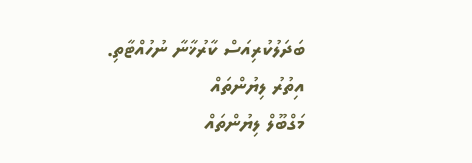ބަދަލުކުރިއަސް ކާރުޚާނާ ނުހުއްޓާތި.
އިތުރު ލިޔުންތައް
މަގްބޫލް ލިޔުންތައް